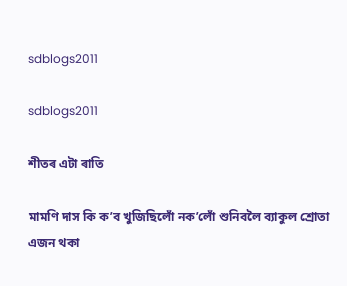sdblogs2011

sdblogs2011

শীতৰ এটা ৰাতি

মামণি দাস কি ক’ব খুজিছিলোঁ নক’লোঁ শুনিবলৈ ব্যাকুল শ্ৰোতা‌ এজন থকা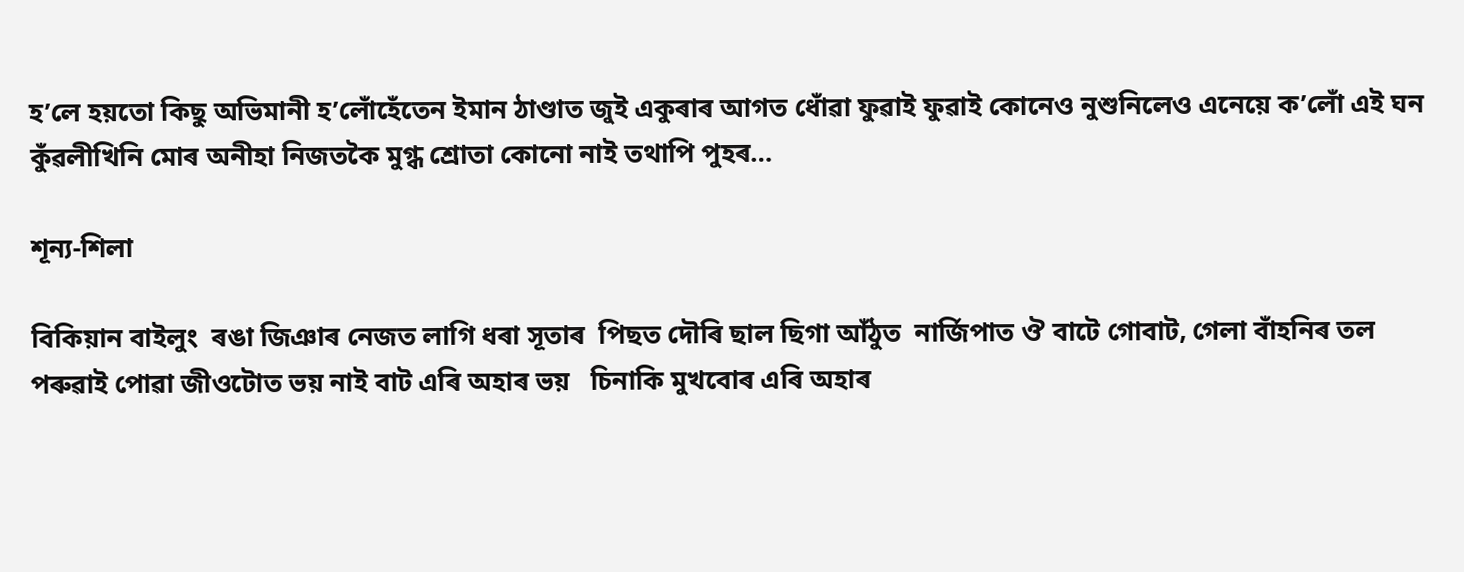হ’লে হয়তো কিছু অভিমানী হ’লোঁহেঁতেন ইমান ঠাণ্ডাত জুই একুৰাৰ আগত ধোঁৱা ফুৱাই ফুৱাই কোনেও নুশুনিলেও এনেয়ে ক’লোঁ এই ঘন কুঁৱলীখিনি মোৰ অনীহা নিজতকৈ মুগ্ধ শ্ৰোতা কোনো নাই তথাপি পুহৰ…

শূন্য-শিলা

বিকিয়ান বাইলুং  ৰঙা জিঞাৰ নেজত লাগি ধৰা সূতাৰ  পিছত দৌৰি ছাল ছিগা আঁঠুত  নাৰ্জিপাত ঔ বাটে গোবাট, গেলা বাঁহনিৰ তল  পৰুৱাই পোৱা জীওটোত ভয় নাই বাট এৰি অহাৰ ভয়   চিনাকি মুখবোৰ এৰি অহাৰ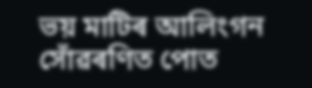ভয় মাটিৰ আলিংগন সোঁৱৰণিত পোত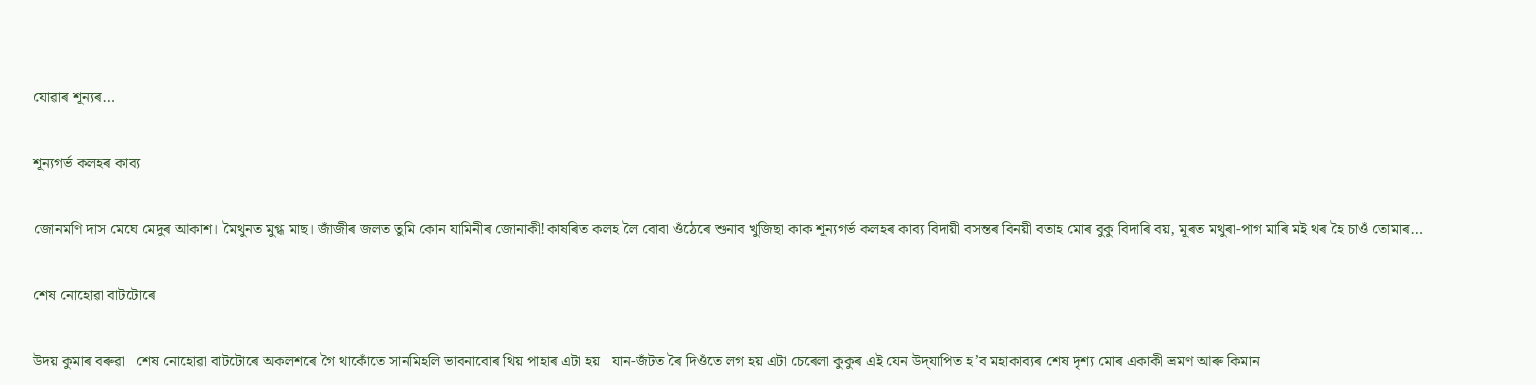যোৱাৰ শূন্যৰ…

শূন্যগৰ্ভ কলহৰ কাব্য

জোনমণি দাস মেঘে মেদুৰ আকাশ। মৈথুনত মুগ্ধ মাছ। জাঁজীৰ জলত তুমি কোন যামিনীৰ জোনাকী!কাষৰিত কলহ লৈ বোবা ওঁঠেৰে শুনাব খুজিছা কাক শূন্যগৰ্ভ কলহৰ কাব্য বিদায়ী বসন্তৰ বিনয়ী বতাহ মোৰ বুকু বিদাৰি বয়, মূৰত মথুৰা-পাগ মাৰি মই থৰ হৈ চাওঁ তোমাৰ…

শেষ নোহোৱা বাটটোৰে

উদয় কুমাৰ বৰুৱা   শেষ নোহোৱা বাটটোৰে অকলশৰে গৈ থাকোঁতে সানমিহলি ভাবনাবোৰ থিয় পাহাৰ এটা হয়   যান-জঁটত ৰৈ দিওঁতে লগ হয় এটা চেৰেলা কুকুৰ এই যেন উদ্‌যাপিত হ’ব মহাকাব্যৰ শেষ দৃশ্য মোৰ একাকী ভ্ৰমণ আৰু কিমান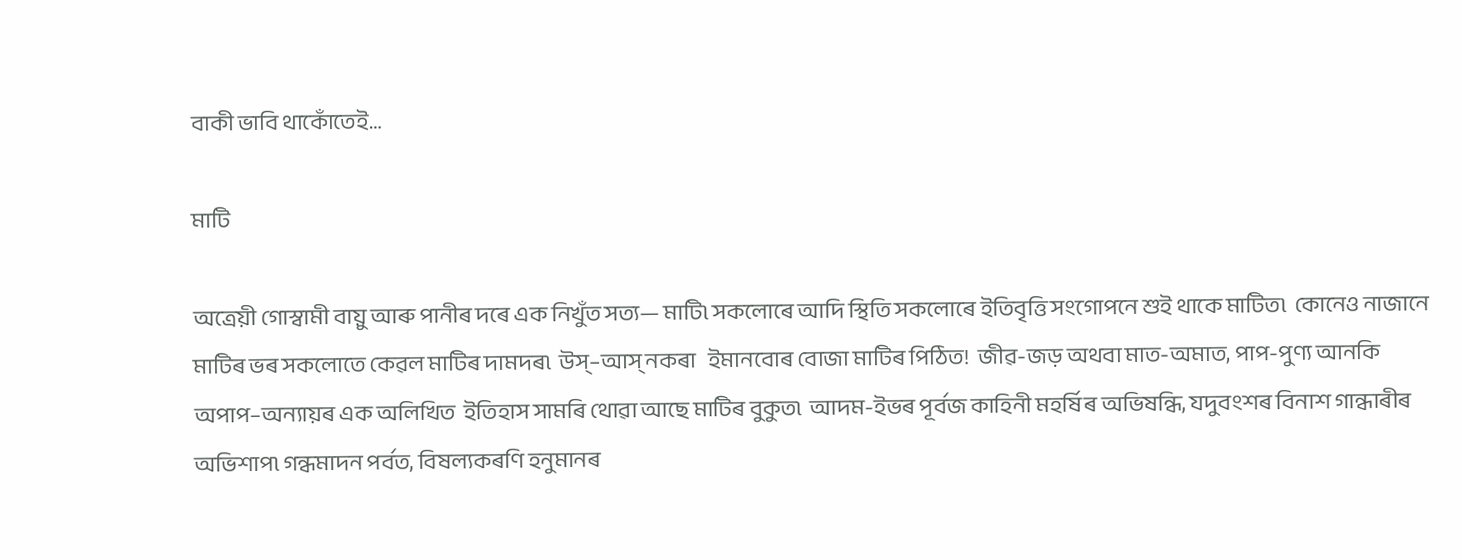বাকী ভাবি থাকোঁতেই…

মাটি

অত্ৰেয়ী গোস্বামী বায়ু আৰু পানীৰ দৰে এক নিখুঁত সত্য— মাটি৷ সকলোৰে আদি স্থিতি সকলোৰে ইতিবৃত্তি সংগোপনে শুই থাকে মাটিত৷  কোনেও নাজানে মাটিৰ ভৰ সকলোতে কেৱল মাটিৰ দামদৰ৷  উস্‌–আস্‌ নকৰা   ইমানবোৰ বোজা মাটিৰ পিঠিত!  জীৱ-জড় অথবা মাত-অমাত, পাপ-পুণ্য আনকি  অপাপ–অন্যায়ৰ এক অলিখিত  ইতিহাস সামৰি থোৱা আছে মাটিৰ বুকুত৷  আদম-ইভৰ পূৰ্বজ কাহিনী মহৰ্ষিৰ অভিষন্ধি, যদুবংশৰ বিনাশ গান্ধাৰীৰ অভিশাপ৷ গন্ধমাদন পৰ্বত, বিষল্যকৰণি হনুমানৰ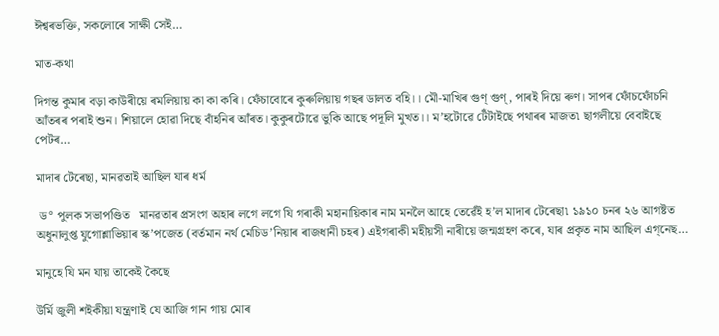ঈশ্বৰভক্তি, সকলোৰে সাক্ষী সেই…

মাত-কথা

দিগন্ত কুমাৰ বড়া কাউৰীয়ে ৰমলিয়ায় কা কা কৰি। ফেঁচাবোৰে কুৰুলিয়ায় গছৰ ডালত বহি।। মৌ-মাখিৰ গুণ্ গুণ্, পাৰই দিয়ে ৰুণ। সাপৰ ফোঁচফোঁচনি আঁতৰৰ পৰাই শুন। শিয়ালে হোৱা দিছে বাঁহনিৰ আঁৰত। কুকুৰটোৱে ভুকি আছে পদূলি মুখত।। ম’হটোৱে টেঁটাইছে পথাৰৰ মাজত৷ ছাগলীয়ে বেবাইছে পেটৰ…

মাদাৰ টেৰেছা, মানৱতাই আছিল যাৰ ধৰ্ম

 ড° পুলক সভাপণ্ডিত   মানৱতাৰ প্ৰসংগ অহাৰ লগে লগে যি গৰাকী মহানায়িকাৰ নাম মনলৈ আহে তেৱেঁই হ’ল মাদাৰ টেৰেছা৷ ১৯১০ চনৰ ২৬ আগষ্টত অধুনালুপ্ত যুগোশ্লাভিয়াৰ স্ক’পজেত (বৰ্তমান নৰ্থ মেচিড’নিয়াৰ ৰাজধানী চহৰ) এইগৰাকী মহীয়সী নাৰীয়ে জন্মগ্রহণ কৰে, যাৰ প্ৰকৃত নাম আছিল এগ্‌নেছ…

মানুহে যি মন যায় তাকেই কৈছে

উৰ্মি জুলী শইকীয়া যন্ত্ৰণাই যে আজি গান গায় মোৰ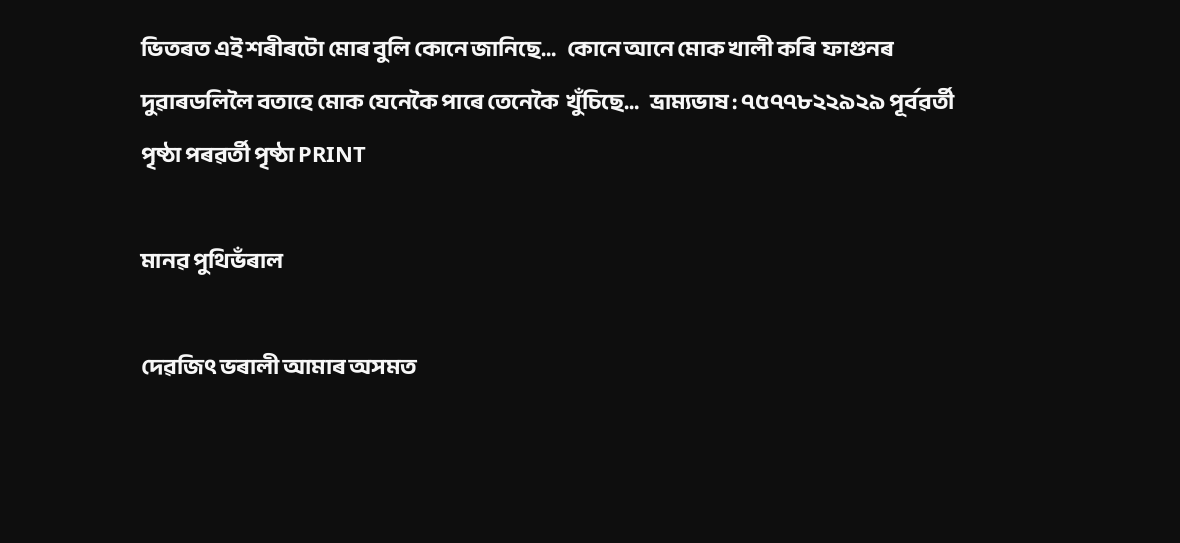ভিতৰত এই শৰীৰটো মোৰ বুলি কোনে জানিছে…   কোনে আনে মোক খালী কৰি  ফাগুনৰ দুৱাৰডলিলৈ বতাহে মোক যেনেকৈ পাৰে তেনেকৈ  খুঁচিছে…   ভ্ৰাম্যভাষ : ৭৫৭৭৮২২৯২৯ পূৰ্বৱৰ্তী পৃষ্ঠা পৰৱৰ্তী পৃষ্ঠা PRINT

মানৱ পুথিভঁৰাল

দেৱজিৎ ভৰালী আমাৰ অসমত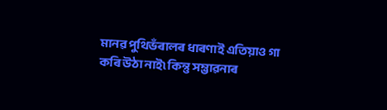মানৱ পুথিভঁৰালৰ ধাৰণাই এতিয়াও গা কৰি উঠা নাই৷ কিন্তু সম্ভাৱনাৰ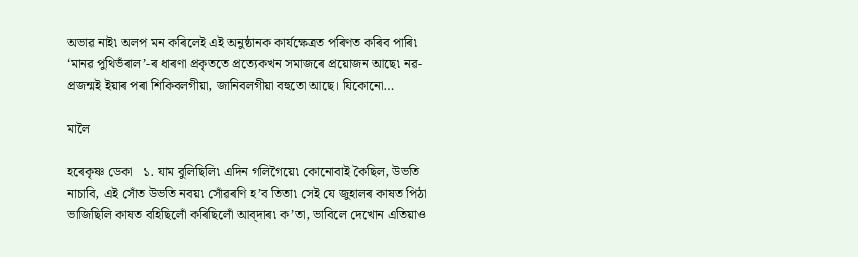অভাৱ নাই৷ অলপ মন কৰিলেই এই অনুষ্ঠানক কাৰ্যক্ষেত্ৰত পৰিণত কৰিব পাৰি৷ ‘মানৱ পুথিভঁৰাল’-ৰ ধাৰণা প্ৰকৃততে প্ৰত্যেকখন সমাজৰে প্ৰয়োজন আছে৷ নৱ-প্ৰজন্মই ইয়াৰ পৰা শিকিবলগীয়া, জানিবলগীয়া বহুতো আছে। যিকোনো…

মালৈ

হৰেকৃষ্ণ ডেকা   ১. যাম বুলিছিলি৷ এদিন গলিগৈয়ে৷ কোনোবাই কৈছিল, উভতি নাচাবি, এই সোঁত উভতি নবয়৷ সোঁৱৰণি হ’ব তিতা৷ সেই যে জুহালৰ কাষত পিঠা ভাজিছিলি কাষত বহিছিলোঁ কৰিছিলোঁ আব্‌দাৰ৷ ক’তা, ভাবি‍লে দেখোন এতিয়াও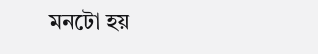মনটো হয়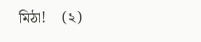মিঠা!    (২)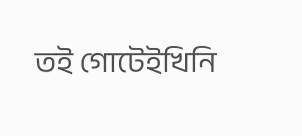তই গোটেইখিনি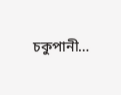চকুপানী…